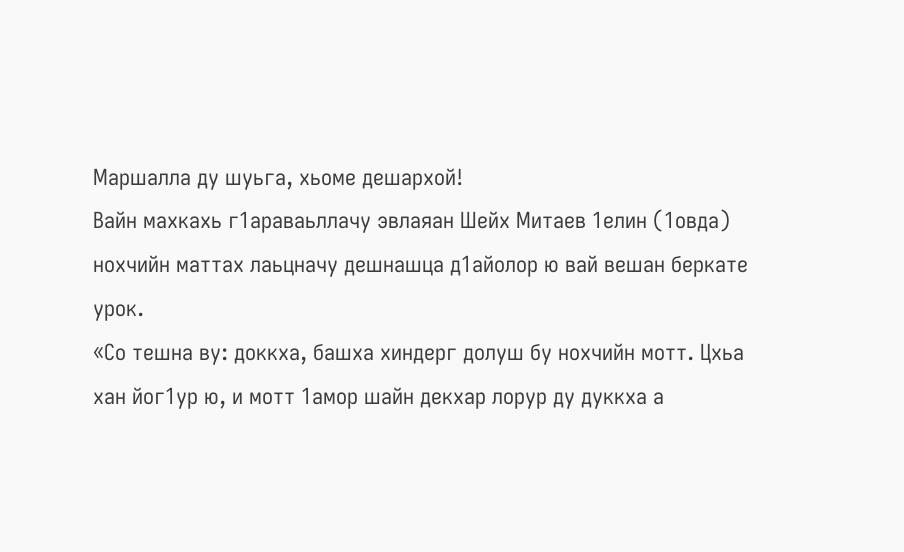Маршалла ду шуьга, хьоме дешархой!
Вайн махкахь г1араваьллачу эвлаяан Шейх Митаев 1елин (1овда) нохчийн маттах лаьцначу дешнашца д1айолор ю вай вешан беркате урок.
«Со тешна ву: доккха, башха хиндерг долуш бу нохчийн мотт. Цхьа хан йог1ур ю, и мотт 1амор шайн декхар лорур ду дуккха а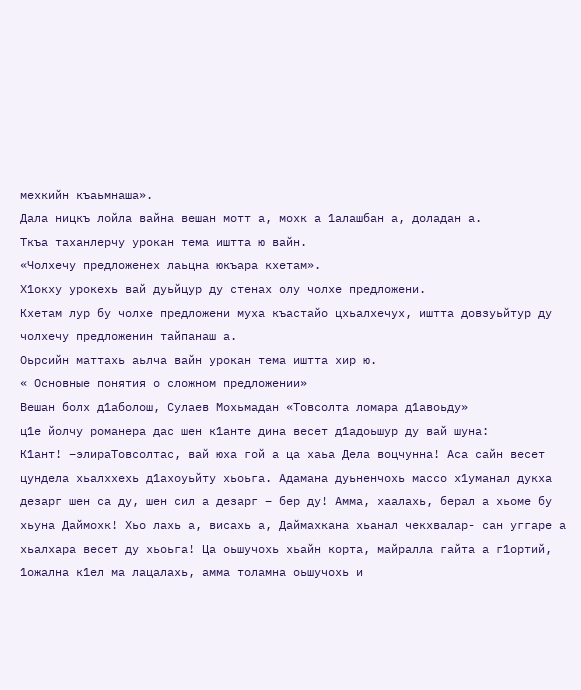мехкийн къаьмнаша».
Дала ницкъ лойла вайна вешан мотт а, мохк а 1алашбан а, доладан а.
Ткъа таханлерчу урокан тема иштта ю вайн.
«Чолхечу предложенех лаьцна юкъара кхетам».
Х1окху урокехь вай дуьйцур ду стенах олу чолхе предложени.
Кхетам лур бу чолхе предложени муха къастайо цхьалхечух, иштта довзуьйтур ду чолхечу предложенин тайпанаш а.
Оьрсийн маттахь аьлча вайн урокан тема иштта хир ю.
« Основные понятия о сложном предложении»
Вешан болх д1аболош, Сулаев Мохьмадан «Товсолта ломара д1авоьду»
ц1е йолчу романера дас шен к1анте дина весет д1адоьшур ду вай шуна:
К1ант! –элираТовсолтас, вай юха гой а ца хаьа Дела воцчунна! Аса сайн весет цундела хьалххехь д1ахоуьйту хьоьга. Адамана дуьненчохь массо х1уманал дукха дезарг шен са ду, шен сил а дезарг – бер ду! Амма, хаалахь, берал а хьоме бу хьуна Даймохк! Хьо лахь а, висахь а, Даймахкана хьанал чекхвалар- сан уггаре а хьалхара весет ду хьоьга! Ца оьшучохь хьайн корта, майралла гайта а г1ортий, 1ожална к1ел ма лацалахь, амма толамна оьшучохь и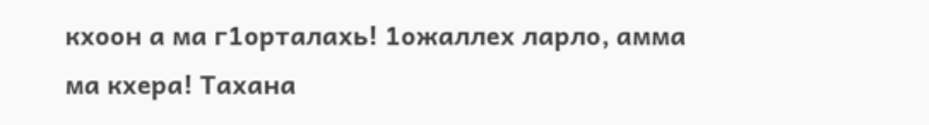кхоон а ма г1орталахь! 1ожаллех ларло, амма ма кхера! Тахана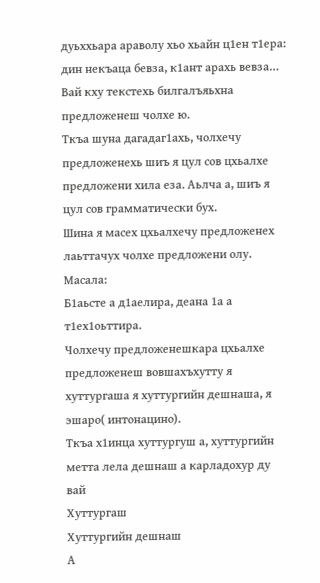дуьххьара араволу хьо хьайн ц1ен т1ера: дин некъаца бевза, к1ант арахь вевза…
Вай кху текстехь билгалъяьхна предложенеш чолхе ю.
Ткъа шуна дагадаг1ахь, чолхечу предложенехь шиъ я цул сов цхьалхе предложени хила еза. Аьлча а, шиъ я цул сов грамматически бух.
Шина я масех цхьалхечу предложенех лаьттачух чолхе предложени олу.
Масала:
Б1аьсте а д1аелира, деана 1а а т1ех1оьттира.
Чолхечу предложенешкара цхьалхе предложенеш вовшахъхутту я хуттургаша я хуттургийн дешнаша, я эшаро( интонацино).
Ткъа х1инца хуттургуш а, хуттургийн метта лела дешнаш а карладохур ду вай
Хуттургаш
Хуттургийн дешнаш
А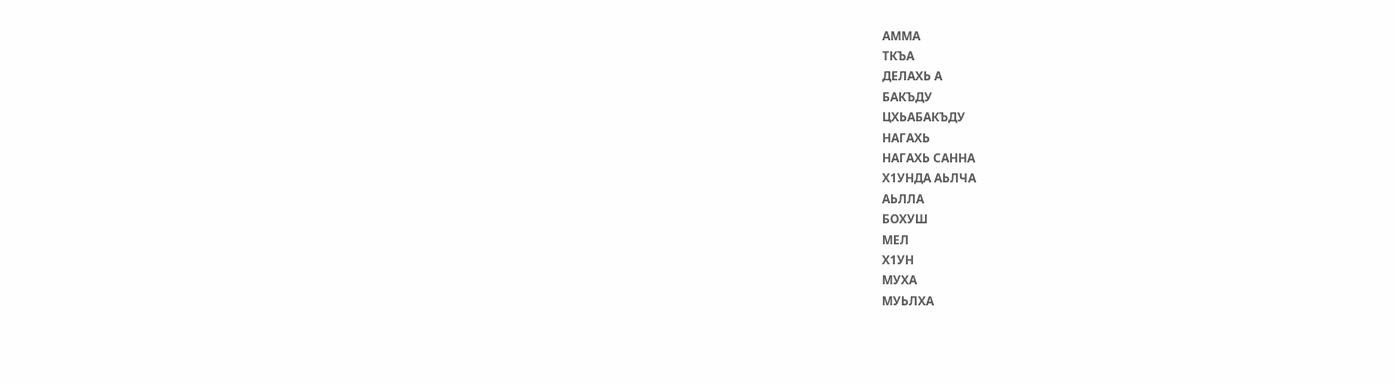АММА
ТКЪА
ДЕЛАХЬ А
БАКЪДУ
ЦХЬАБАКЪДУ
НАГАХЬ
НАГАХЬ САННА
Х1УНДА АЬЛЧА
АЬЛЛА
БОХУШ
МЕЛ
Х1УН
МУХА
МУЬЛХА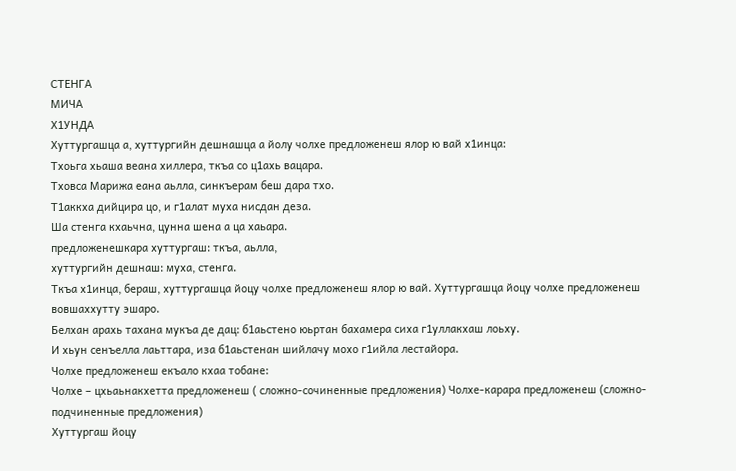СТЕНГА
МИЧА
Х1УНДА
Хуттургашца а, хуттургийн дешнашца а йолу чолхе предложенеш ялор ю вай х1инца:
Тхоьга хьаша веана хиллера, ткъа со ц1ахь вацара.
Тховса Марижа еана аьлла, синкъерам беш дара тхо.
Т1аккха дийцира цо, и г1алат муха нисдан деза.
Ша стенга кхаьчна, цунна шена а ца хаьара.
предложенешкара хуттургаш: ткъа, аьлла,
хуттургийн дешнаш: муха, стенга.
Ткъа х1инца, бераш, хуттургашца йоцу чолхе предложенеш ялор ю вай. Хуттургашца йоцу чолхе предложенеш вовшаххутту эшаро.
Белхан арахь тахана мукъа де дац: б1аьстено юьртан бахамера сиха г1уллакхаш лоьху.
И хьун сенъелла лаьттара, иза б1аьстенан шийлачу мохо г1ийла лестайора.
Чолхе предложенеш екъало кхаа тобане:
Чолхе – цхьаьнакхетта предложенеш ( сложно-сочиненные предложения) Чолхе-карара предложенеш (сложно-подчиненные предложения)
Хуттургаш йоцу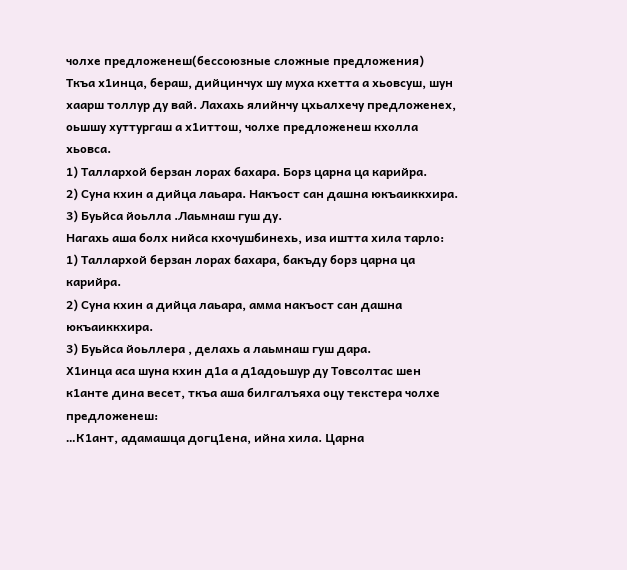чолхе предложенеш(бессоюзные сложные предложения)
Ткъа х1инца, бераш, дийцинчух шу муха кхетта а хьовсуш, шун хаарш толлур ду вай. Лахахь ялийнчу цхьалхечу предложенех, оьшшу хуттургаш а х1иттош, чолхе предложенеш кхолла хьовса.
1) Таллархой берзан лорах бахара. Борз царна ца карийра.
2) Суна кхин а дийца лаьара. Накъост сан дашна юкъаиккхира.
3) Буьйса йоьлла .Лаьмнаш гуш ду.
Нагахь аша болх нийса кхочушбинехь, иза иштта хила тарло:
1) Таллархой берзан лорах бахара, бакъду борз царна ца карийра.
2) Суна кхин а дийца лаьара, амма накъост сан дашна юкъаиккхира.
3) Буьйса йоьллера , делахь а лаьмнаш гуш дара.
Х1инца аса шуна кхин д1а а д1адоьшур ду Товсолтас шен к1анте дина весет, ткъа аша билгалъяха оцу текстера чолхе предложенеш:
…К1ант, адамашца догц1ена, ийна хила. Царна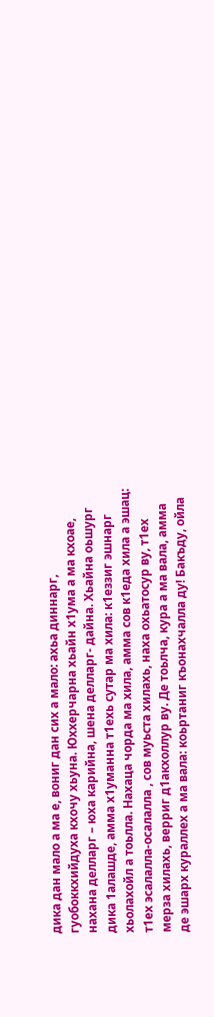дика дан мало а ма е, вониг дан сих а мало: ахьа диннарг, гуобоккхийдуха кхочу хьуна. Юххерчарна хьайн х1ума а ма кхоае, нахана делларг – юха карийна, шена делларг- дайна. Хьайна оьшург дика 1алашде, амма х1уманна т1ехь сутар ма хила: к1еззиг эшнарг хьолахойл а тоьлла. Нахаца чорда ма хила, амма сов к1еда хила а эшац: т1ех эсалалла-осалалла , сов муьста хилахь, наха охьатосур ву, т1ех мерза хилахь, верриг д1акхоллур ву. Де тоьлча, кура а ма вала, амма де эшарх кураллех а ма вала: коьртаниг къонахчалла ду! Бакъду, ойла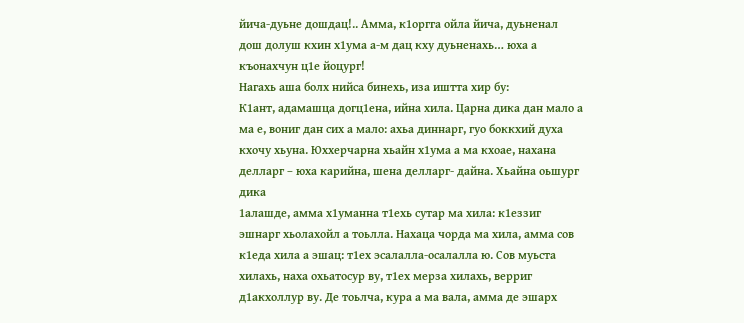йича-дуьне дошдац!.. Амма, к1оргга ойла йича, дуьненал дош долуш кхин х1ума а-м дац кху дуьненахь… юха а къонахчун ц1е йоцург!
Нагахь аша болх нийса бинехь, иза иштта хир бу:
К1ант, адамашца догц1ена, ийна хила. Царна дика дан мало а ма е, вониг дан сих а мало: ахьа диннарг, гуо боккхий духа кхочу хьуна. Юххерчарна хьайн х1ума а ма кхоае, нахана делларг – юха карийна, шена делларг- дайна. Хьайна оьшург дика
1алашде, амма х1уманна т1ехь сутар ма хила: к1еззиг эшнарг хьолахойл а тоьлла. Нахаца чорда ма хила, амма сов к1еда хила а эшац: т1ех эсалалла-осалалла ю. Сов муьста хилахь, наха охьатосур ву, т1ех мерза хилахь, верриг д1акхоллур ву. Де тоьлча, кура а ма вала, амма де эшарх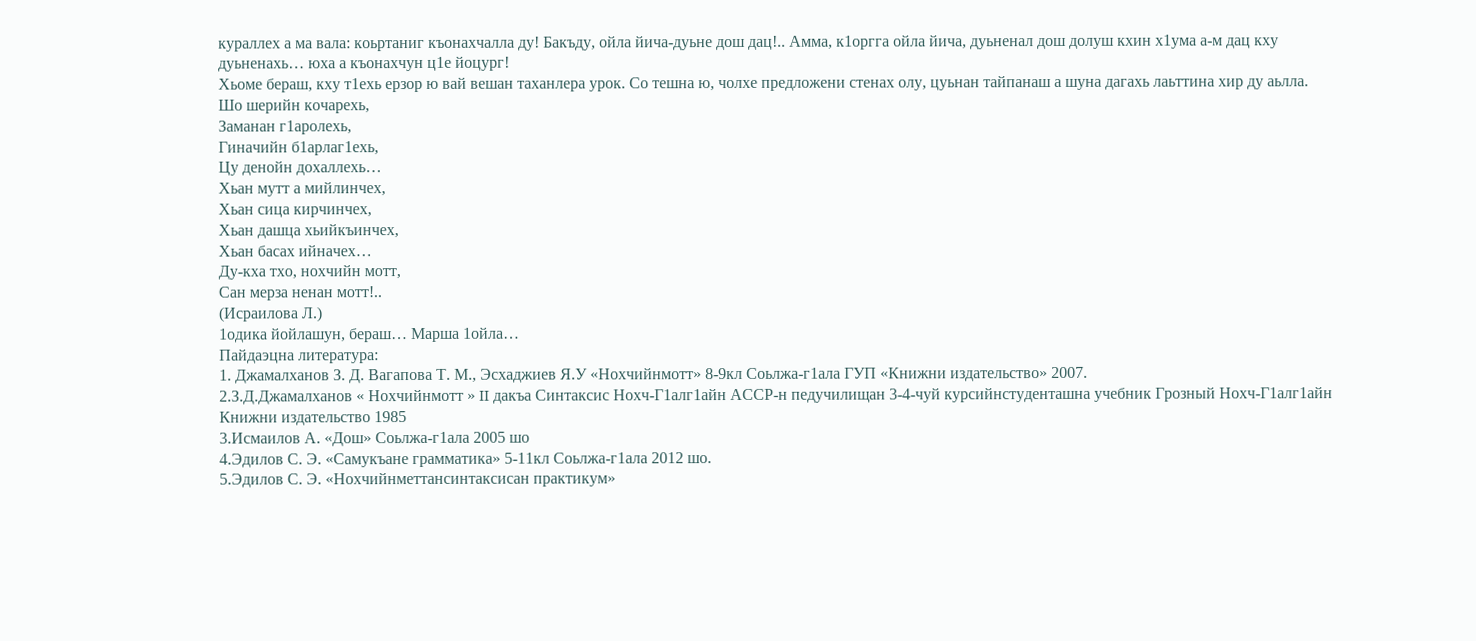кураллех а ма вала: коьртаниг къонахчалла ду! Бакъду, ойла йича-дуьне дош дац!.. Амма, к1оргга ойла йича, дуьненал дош долуш кхин х1ума а-м дац кху дуьненахь… юха а къонахчун ц1е йоцург!
Хьоме бераш, кху т1ехь ерзор ю вай вешан таханлера урок. Со тешна ю, чолхе предложени стенах олу, цуьнан тайпанаш а шуна дагахь лаьттина хир ду аьлла.
Шо шерийн кочарехь,
Заманан г1аролехь,
Гиначийн б1арлаг1ехь,
Цу денойн дохаллехь…
Хьан мутт а мийлинчех,
Хьан сица кирчинчех,
Хьан дашца хьийкъинчех,
Хьан басах ийначех…
Ду-кха тхо, нохчийн мотт,
Сан мерза ненан мотт!..
(Исраилова Л.)
1одика йойлашун, бераш… Марша 1ойла…
Пайдаэцна литература:
1. Джамалханов З. Д. Вагапова Т. М., Эсхаджиев Я.У «Нохчийнмотт» 8-9кл Соьлжа-г1ала ГУП «Книжни издательство» 2007.
2.З.Д.Джамалханов « Нохчийнмотт » II дакъа Синтаксис Нохч-Г1алг1айн АССР-н педучилищан 3-4-чуй курсийнстуденташна учебник Грозный Нохч-Г1алг1айн Книжни издательство 1985
3.Исмаилов А. «Дош» Соьлжа-г1ала 2005 шо
4.Эдилов С. Э. «Самукъане грамматика» 5-11кл Соьлжа-г1ала 2012 шо.
5.Эдилов С. Э. «Нохчийнметтансинтаксисан практикум»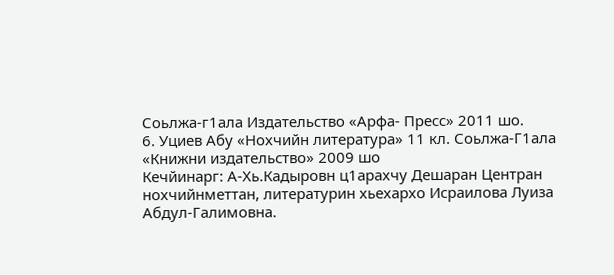Соьлжа-г1ала Издательство «Арфа- Пресс» 2011 шо.
6. Уциев Абу «Нохчийн литература» 11 кл. Соьлжа-Г1ала «Книжни издательство» 2009 шо
Кечйинарг: А-Хь.Кадыровн ц1арахчу Дешаран Центран нохчийнметтан, литературин хьехархо Исраилова Луиза Абдул-Галимовна.